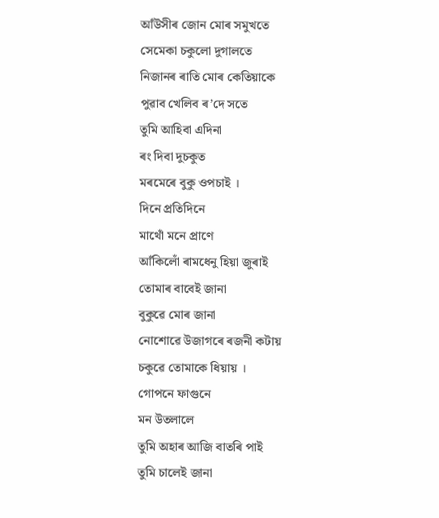আঁউসীৰ জোন মোৰ সমুখতে
সেমেকা চকুলো দুগালতে
নিজানৰ ৰাতি মোৰ কেতিয়াকে
পুৱাব খেলিব ৰ’দে সতে
তুমি আহিবা এদিনা
ৰং দিবা দুচকুত
মৰমেৰে বুকু ওপচাই ।
দিনে প্ৰতিদিনে
মাথোঁ মনে প্ৰাণে
আঁকিলোঁ ৰামধেনু হিয়া জুৰাই
তোমাৰ বাবেই জানা
বুকুৱে মোৰ জানা
নোশোৱে উজাগৰে ৰজনী কটায়
চকুৱে তোমাকে ধিয়ায় ।
গোপনে ফাগুনে
মন উতলালে
তুমি অহাৰ আজি বাতৰি পাই
তুমি চালেই জানা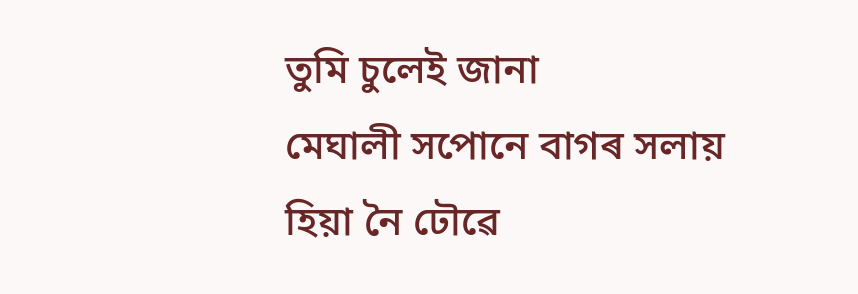তুমি চুলেই জানা
মেঘালী সপোনে বাগৰ সলায়
হিয়া নৈ ঢৌৱে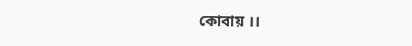কোবায় ।।